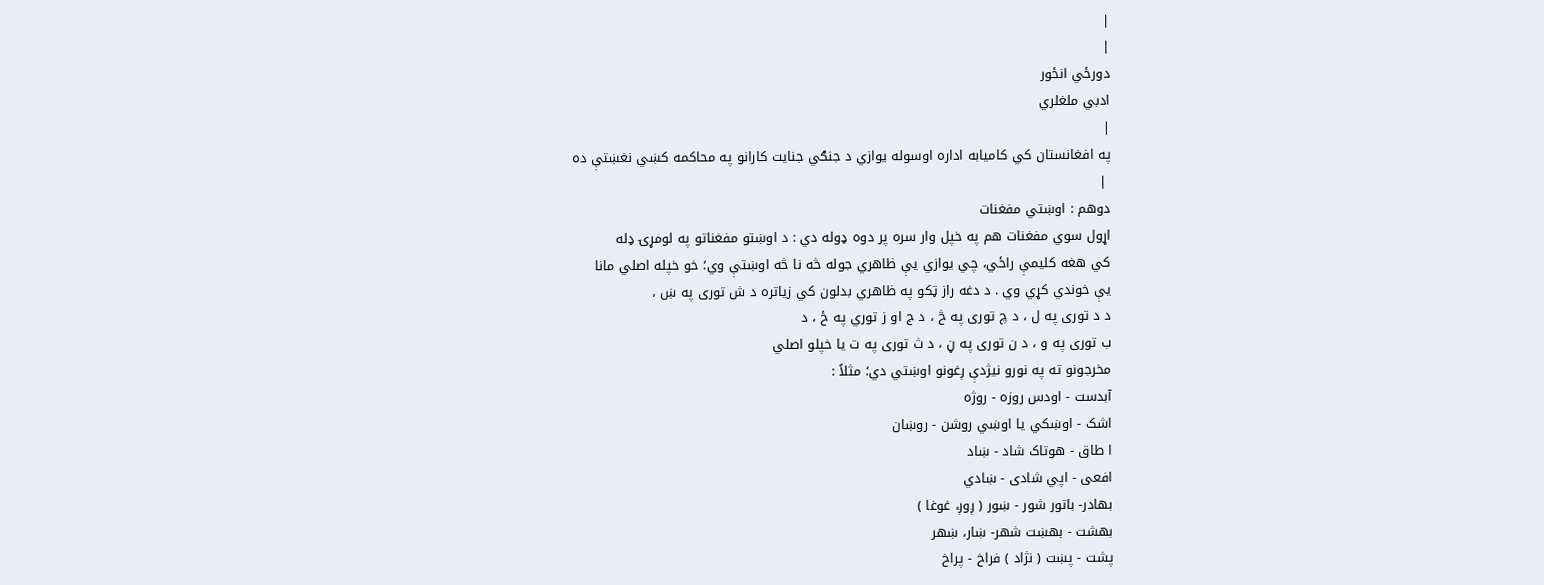|
|
دورځي انځور
ادبي ملغلري
|
په افغانستان کي کامیابه اداره اوسوله یوازي د جنګي جنایت کارانو په محاکمه کښي نغښتې ده
 |
دوهم : اوښتي مفغنات
اړول سوي مفغنات هم په خپل وار سره پر دوه ډوله دي : د اوښتو مفغناتو په لومړۍ ډله
کي هغه کليمې راځي، چي يوازي يې ظاهري جوله څه نا څه اوښتې وي؛ خو خپله اصلي مانا
يې خوندي کړي وي . د دغه راز ټکو په ظاهري بدلون کي زياتره د ش توری په ښ ،
د د توری په ل ، د چ توری په څ ، د ج او ز توري په ځ ، د
ب توری په و ، د ن توری په ڼ ، د ث توری په ت يا خپلو اصلي
مخرجونو ته په نورو نيژدې ږغونو اوښتي دي؛ مثلاً :
آبدست - اودس روزه - روژه
اشک - اوښکي يا اوښي روشن - روښان
ا طاق - هوتاک شاد - ښاد
افعی - اپي شادی - ښادي
بهادر- باتور شور - ښور ( ږوږ، غوغا )
بهشت - بهښت شهر- ښار، ښهر
پشت - پښت ( نژاد ) فراخ - پراخ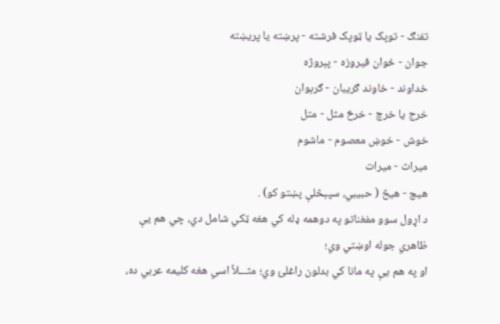تفنګ - توپک يا ټوپک فرشته - پرښته يا پريښته
جوان - ځوان فيروزه - پېروژه
خداوند - خاوند ګريبان - ګرېوان
خرج يا خرچ - خرڅ مثل - متل
خوش - خوښ معصوم - ماشوم
ميراث - ميرات
هيچ - هيڅ ( حبيبي، سپېڅلې پښتو کو) .
د اړول سوو مفغناتو په دوهمه ډله کي هغه ټکي شامل دي، چي هم يې ظاهري جوله اوښتي وي؛
او په هم يې په مانا کي بدلون راغلئ وي؛ مثـــلاً اسي هغه کليمه عربي ده،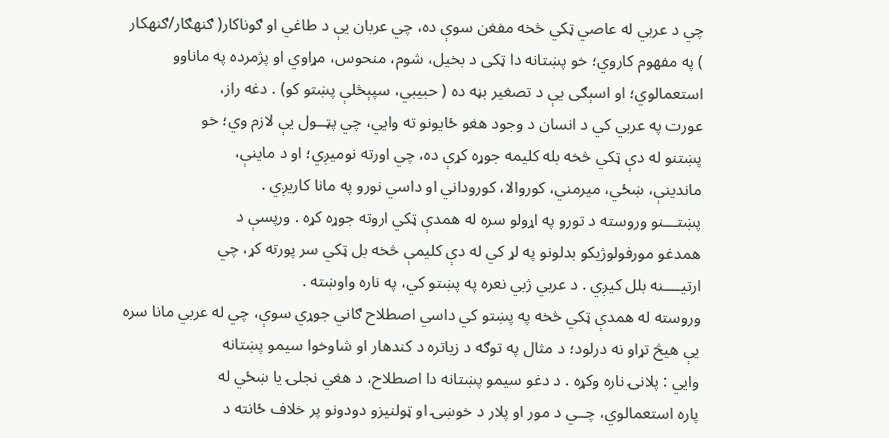چي د عربي له عاصي ټکي څخه مفغن سوې ده، چي عربان يې د طاغي او ګوناکار( ګنهګار/ګنهکار
) په مفهوم کاروي؛ خو پښتانه دا ټکی د بخيل، شوم، منحوس، مړاوي او پژمرده په ماناوو
استعمالوي؛ او اسېګی يې د تصغير بڼه ده ( حبيبي، سپېڅلې پښتو کو) . دغه راز،
عورت په عربي کي د انسان د وجود هغو ځايونو ته وايي، چي پټــول يې لازم وي؛ خو
پښتنو له دې ټکي څخه بله کليمه جوړه کړې ده، چي اورته نوميږي؛ او د ماينې،
ماندينې، ښځي، ميرمني، کوروالا، کوروداني او داسي نورو په مانا کاريږي .
پښتـــنو وروسته د تورو په اړولو سره له همدې ټکي اروته جوړه کړه . ورپسې د
همدغو مورفولوژيکو بدلونو په لړ کي له دې کليمې څخه بل ټکي سر پورته کړ، چي
ارتيــــنه بلل کيږي . د عربي ژبي نعره په پښتو کي، په ناره واوښته .
وروسته له همدې ټکي څخه په پښتو کي داسي اصطلاح ګاني جوړي سوې، چي له عربي مانا سره
يې هيڅ تړاو نه درلود؛ د مثال په توګه د زياتره د کندهار او شاوخوا سيمو پښتانه
وايي : پلانۍ ناره وکړه . د دغو سيمو پښتانه دا اصطلاح، د هغي نجلۍ يا ښځي له
پاره استعمالوي، چــي د مور او پلار د خوښۍ او ټولنيزو دودونو پر خلاف ځانته د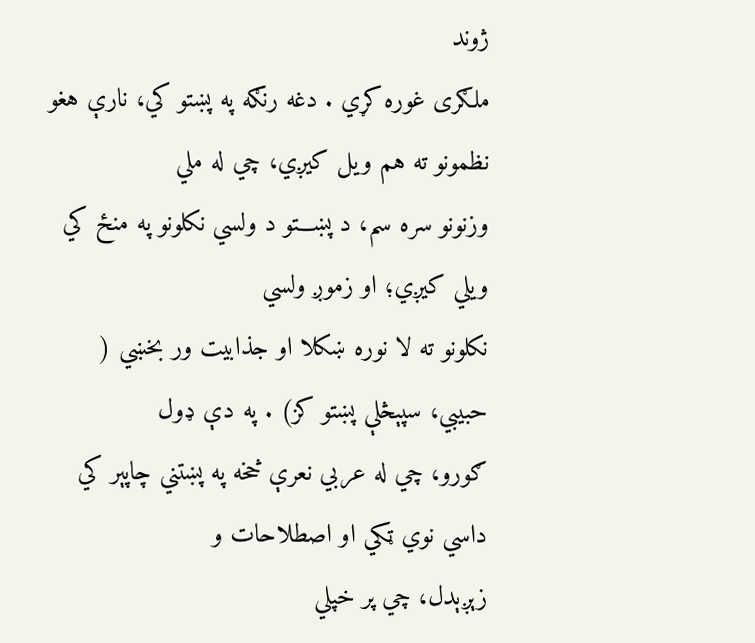ژوند
ملګری غوره کړي . دغه رنګه په پښتو کي، نارې هغو نظمونو ته هم ويل کيږي، چي له ملي
وزنونو سره سم، د پښـــتو د ولسي نکلونو په منځ کي ويلي کيږي؛ او زموږ ولسي
نکلونو ته لا نوره ښکلا او جذابيت ور بخښي ( حبيبي، سپېڅلې پښتو کز) . په دې ډول
ګورو، چي له عربي نعرې څخه په پښتني چاپېر کي داسي نوي ټکي او اصطلاحات و
زېږېدل، چي پر خپلي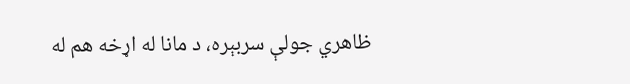ظاهري جولې سربېره، د مانا له اړخه هم له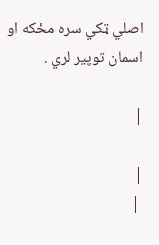اصلي ټکي سره مځکه او
اسمان توپير لري .

|

|
 |